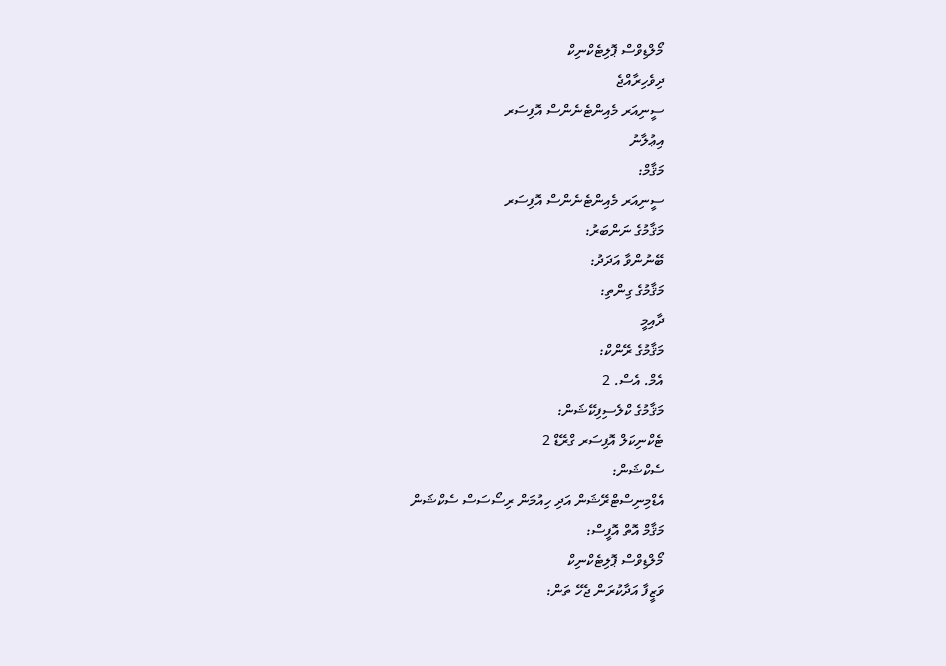މޯލްޑިވްސް ޕޮލިޓެކްނިކް
ދިވެހިރާއްޖެ
ސީނިއަރ މެއިންޓެނެންސް އޮފިސަރ
އިޢުލާނު
މަޤާމް:
ސީނިއަރ މެއިންޓެނެންސް އޮފިސަރ
މަޤާމުގެ ނަންބަރު:
ބޭނުންވާ އަދަދު:
މަޤާމުގެ ގިންތި:
ދާއިމީ
މަޤާމުގެ ރޭންކް:
އެމް. އެސް. 2
މަޤާމުގެ ކްލެސިފިކޭޝަން:
ޓެކްނިކަލް އޮފިސަރ ގްރޭޑް 2
ސެކްޝަން:
އެޑްމިނިސްޓްރޭޝަން އަދި ހިއުމަން ރިސޯސަސް ސެކްޝަން
މަޤާމް އޮތް އޮފީސް:
މޯލްޑިވްސް ޕޮލިޓެކްނިކް
ވަޒީފާ އަދާކުރަން ޖެހޭ ތަން: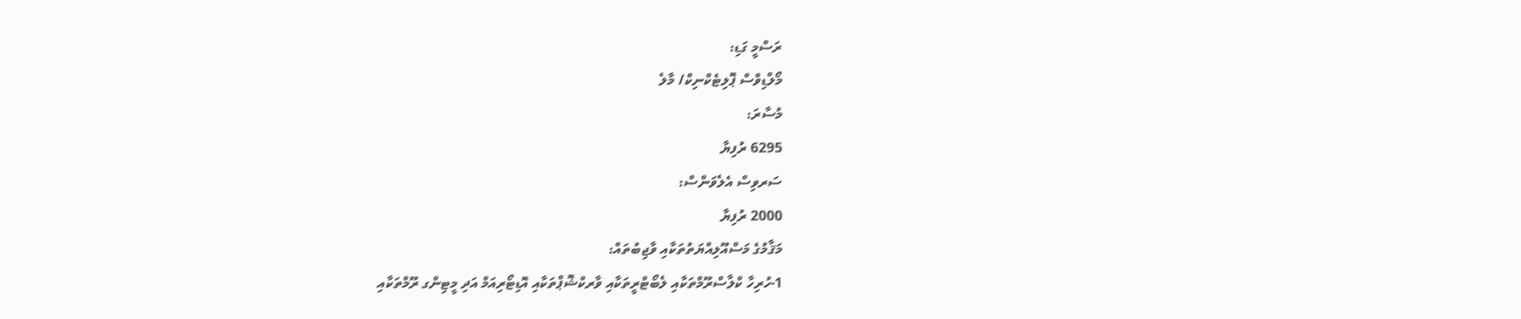ރަސްމީ ގަޑި:
މޯލްޑިވްސް ޕޮލިޓެކްނިކް/ މާލެ
މުސާރަ:
6295 ރުފިޔާ
ސަރވިސް އެލެވަންސް:
2000 ރުފިޔާ
މަޤާމުގެ މަސްއޫލިއްޔަތުތަކާއި ވާޖިބުތައް:
1-ހުރިހާ ކްލާސްރޫމްތަކާއި ލެބޯޓްރީތަކާއި ވާރކްޝޮޕްތަކާއި އޮޑިޓޯރިއަމް އަދި މީޓިންގ ރޫމްތަކާއި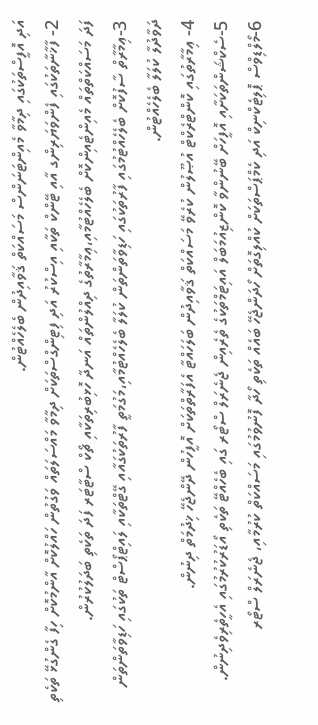އަދި އޮފީސްތަކުގައި ދިމާވާ މެއިންޓަނަންސް މަސައްކަތް ޤަވާއިދުން ބެލެހެއްޓުން.
2- ފާޚާނާތަކުގައި ފެންވަޔަރިންގ އާއި ޓޭންކް ތަކާއި އިސްކުރު އަދި ފިޓިންގްސްތަކަށް ދިމާވާ މައްސަލަތައް ވަގުތުން ހައްލުކޮށް އާންމުކޮށް ހިފާ ގެންގުޅޭ ތަކެތި ފަދަ މަސައްކަތްތައް މެއިންޓެއިންކޮށް ބެލެހެއްޓުމާއި،ޢިމާރާތުގެ ދިއްލުންތައް އަނދާ ހޮޅިބުރިތަކާއި ޗޯކް ސްޓާޓަރ ފަދަ ތަކެތި ބަދަލުކުރުން.
3-ޢިމާރާތް ސާފުކޮށް ބެލެހެއްޓުމުގައި ފާރުތަކުގައި ހަޑިވާތަންތަން ކުލަލާ ބެލެހެއްޓުމާއި،މަގުމަތީ ފާރުތަކުގައާއި ގޭޓްތަކާއި ލައިޓްޕޯސްޓް ތަކުގައި ހަޑިވާތަންތަން ދަވާދުލާ ކުލަލާ ބެލެހެއްޓުން.
4- ޢިމާރާތުގައި ކޮންޓްރެކްޓް އުޞޫލުން ކުރެވޭ މަސައްކަތް ޤަވާއިދުން ބަލަހައްޓާ އެފަރާތްތަކަށް އޮފީހުން ދޭންޖެހޭ ޚިދުމަތް ދިނުން.
5-ސެކްޝަންތަކަށާއި އޮފީހަށް ބޭނުންވާ ކޮންޒިއުމަބަލް އައިޓަމްތަކުގެ ތެރެއިން ޖެނެރަލް ސްޓޯރ ގައި ބެހެއްޓޭ ތަކެތި އޯޑަރުކުރުމުގައި އެހީތެރިވެދިނުން.
6-މޯލްޑިވްސް ޕޮލިޓެކްނިކް އަދި ކެމްޕަސްތަކަށް ކުއްލިގޮތަށް ހޯދަންޖެހޭ ބައެއް ތަކެތި ހޯދާ ފޮނުވުމުގައި މަސައްކަތް ކުރުމާއި، ޖެނެރަލް ސްޓޯރ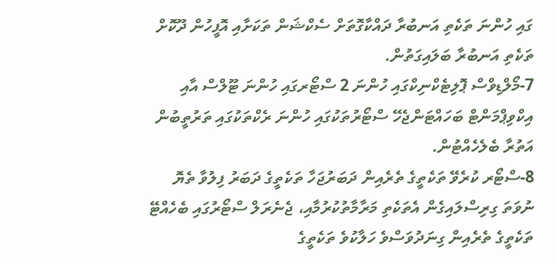ގައި ހުންނަ ތަކެތި އަނބުރާ ދައްކާގޮތަށް ސެކްޝަން ތަކަށާއި އޮފީހުން ދޫކޮށް ތަކެތި އަނބުރާ ބަލައިގަތުން.
7-މޯލްޑިވްސް ޕޮލިޓެކްނިކްގައި ހުންނަ 2 ސްޓޯރގައި ހުންނަ ޓޫލްސް އާއި އިކްވިޕްމަންޓް ބަހައްޓަންޖެހޭ ސްޓޯރުތަކުގައި ހުންނަ ރެކްތަކުގައި ތަރުތީބުން އަތުރާ ބެލެހެއްޓުން.
8-ސްޓޯރ ކުރެވޭ ތަކެތީގެ ތެރެއިން ދަބަރުޖަހާ ތަކެތީގެ ދަބަރު ފިލުވާ ތެޔޮ ނުވަތަ ގިރިސްލައިގެން އެތަކެތި މަރާމާތުކުރުމާއި، ޖެނެރަލް ސްޓޯރުގައި ބެހެއްޓޭ ތަކެތީގެ ތެރެއިން ގިނަދުވަސްވެ ހަލާކުވެ ތަކެތީގެ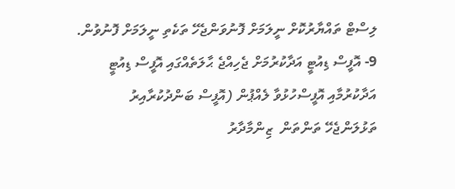ލިސްޓް ތައްޔާރުކޮށް ނީލަމަށް ފޮނުވަންޖެހޭ ތަކެތި ނީލަމަށް ފޮނުވުން.
9- އޮފީސް ޑިއުޓީ އަދާކުރުމަށް ޖެހިއްޖެ ޙާލަތެއްގައި އޮފީސް ޑިއުޓީ އަދާކުރުމާއި އޮފީސްހުޅުވާ ލެއްޕުން (އޮފީސް ބަންދުކުރާއިރު ތަޅުލަންޖެހޭ ތަންތަން  ޒިންމާދާރު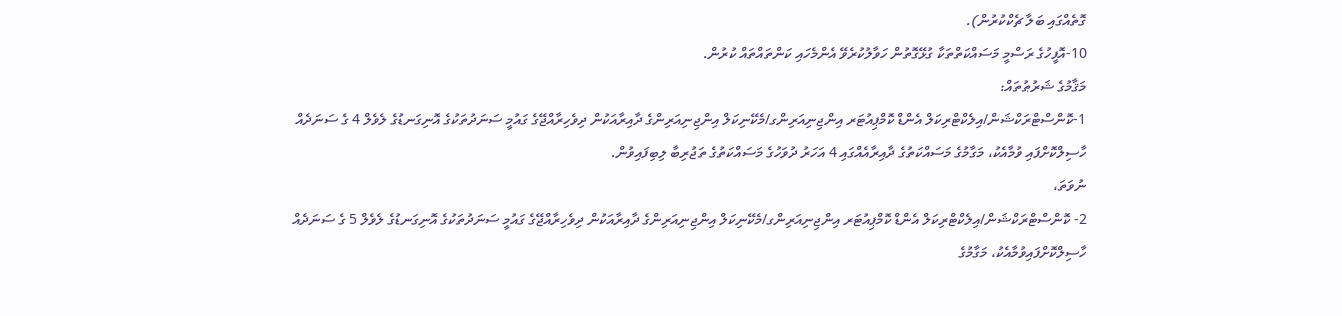ގޮތެއްގައި ބަލާ ޗެކްކުރުން).
10-އޮފީހުގެ ރަސްމީ މަސައްކަތްތަކާ ގުޅޭގޮތުން ހަވާލުކުރެވޭ އެންމެހައި ކަންތައްތައް ކުރުން.
މަޤާމުގެ ޝަރުޠުތައް:
1-ކޮންސްޓްރަކްޝަން/އިލެކްޓްރިކަލް އެންޑް ކޮމްޕިއުޓަރ އިންޖިނިއަރިންގ/މެކޭނިކަލް އިންޖިނިއަރިންގެ ދާއިރާއަކުން ދިވެހިރާއްޖޭގެ ގައުމީ ސަނަދުތަކުގެ އޮނިގަނޑުގެ ލެވެލް 4 ގެ ސަނަދެއް  ހާސިލްކޮށްފައި ވުމާއެކު، މަގާމުގެ މަސައްކަތުގެ ދާއިރާއެއްގައި 4 އަހަރު ދުވަހުގެ މަސައްކަތުގެ ތަޖުރިބާ ލިބިފައިވުން.
ނުވަތަ،
2- ކޮންސްޓްރަކްޝަން/އިލެކްޓްރިކަލް އެންޑް ކޮމްޕިއުޓަރ އިންޖިނިއަރިންގ/މެކޭނިކަލް އިންޖިނިއަރިންގެ ދާއިރާއަކުން ދިވެހިރާއްޖޭގެ ގައުމީ ސަނަދުތަކުގެ އޮނިގަނޑުގެ ލެވެލް 5 ގެ ސަނަދެއް ހާސިލްކޮށްފައިވުމާއެކު، މަގާމުގެ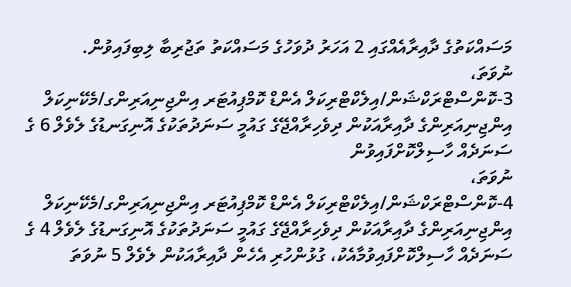މަސައްކަތުގެ ދާއިރާއެއްގައި 2 އަހަރު ދުވަހުގެ މަސައްކަތު ތަޖުރިބާ ލިބިފައިވުން.
ނުވަތަ،
3-ކޮންސްޓްރަކްޝަން/އިލެކްޓްރިކަލް އެންޑް ކޮމްޕިއުޓަރ އިންޖިނިއަރިންގ/މެކޭނިކަލް އިންޖިނިއަރިންގެ ދާއިރާއަކުން ދިވެހިރާއްޖޭގެ ގައުމީ ސަނަދުތަކުގެ އޮނިގަނޑުގެ ލެވެލް 6 ގެ ސަނަދެއް ހާސިލްކޮށްފައިވުން
ނުވަތަ،
4-ކޮންސްޓްރަކްޝަން/އިލެކްޓްރިކަލް އެންޑް ކޮމްޕިއުޓަރ އިންޖިނިއަރިންގ/މެކޭނިކަލް އިންޖިނިއަރިންގެ ދާއިރާއަކުން ދިވެހިރާއްޖޭގެ ގައުމީ ސަނަދުތަކުގެ އޮނިގަނޑުގެ ލެވެލް 4 ގެ ސަނަދެއް ހާސިލްކޮށްފައިވުމާއެކު، ގުޅުންހުރި އެހެން ދާއިރާއަކުން ލެވެލް 5 ނުވަތަ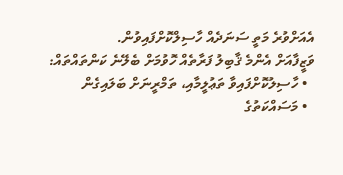އެއަށްވުރެ މަތީ ސަނަދެއް ހާސިލްކޮށްފައިވުން.
ވަޒީފާއަށް އެންމެ ޤާބިލު ފަރާތެއް ހޮވުމަށް ބެލޭނެ ކަންތައްތައް:
  • ހާސިލުކޮށްފައިވާ ތަޢުލީމާއި، ތަމްރީނަށް ބަލައިގެން
  • މަސައްކަތުގެ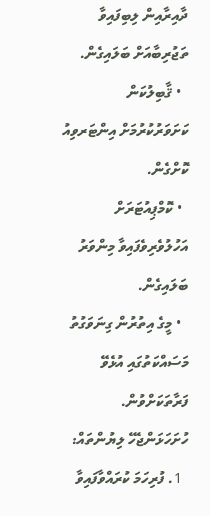ދާއިރާއިން ލިބިފައިވާ ތަޖުރިބާއަށް ބަލައިގެން.
  • ޤާބިލުކަން ކަށަވަރުކުރުމަށް އިންޓަރވިއު ކޮށްގެން.
  • ކޮމްޕިއުޓަރަށް އަހުލުވެރިވެފައިވާ މިންވަރު ބަލައިގެން.
  • މީގެ އިތުރުން ގިނަވަގުތު މަސައްކަތުގައި އުޅެވޭ ފަރާތަކަށްވުން.
ހުށަހަޅަންޖެހޭ ލިޔުންތައް:
  1. ފުރިހަމަ ކުރައްވާފައިވާ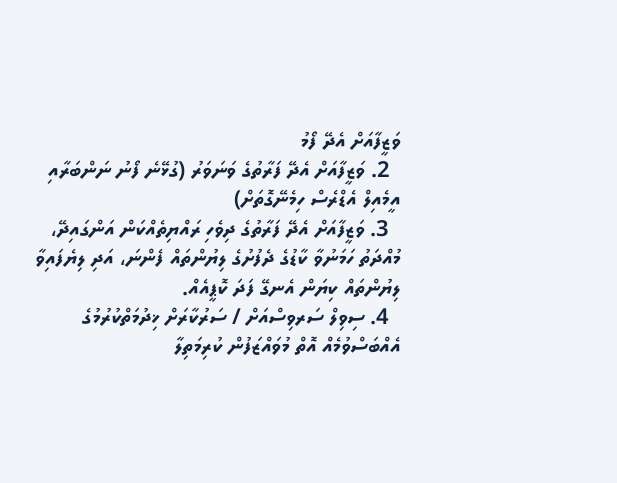ވަޒީފާއަށް އެދޭ ފޯމު
  2. ވަޒީފާއަށް އެދޭ ފަރާތުގެ ވަނަވަރު (ގުޅޭނެ ފޯނު ނަންބަރާއި އީމެއިލް އެޑްރެސް ހިމެނޭގޮތަށް)
  3. ވަޒީފާއަށް އެދޭ ފަރާތުގެ ދިވެހި ރައްޔިތެއްކަން އަންގައިދޭ، މުއްދަތު ހަމަނުވާ ކާޑުގެ ދެފުށުގެ ލިޔުންތައް ފެންނަ، އަދި ލިޔެފައިވާ ލިޔުންތައް ކިޔަން އެނގޭ ފަދަ ކޮޕީއެއް.
  4. ސިވިލް ސަރވިސްއަށް / ސަރުކާރަށް ޚިދުމަތްކުރުމުގެ އެއްބަސްވުމެއް އޮތް މުވައްޒަފުން ކުރިމަތިލާ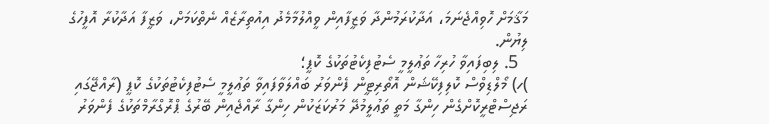މަޤާމަށް ހޮވިއްޖެނަމަ، އަދާކުރަމުންދާ ވަޒީފާއިން ވީއްލުމާމެދު އިއުތިރާޒެއް ނެތްކަމަށް، ވަޒީފާ އަދާކުރާ އޮފީހުގެ ލިޔުން.
  5. ލިބިފައިވާ ހުރިހާ ތަޢުލީމީ ސެޓުފިކެޓުތަކުގެ ކޮޕީ؛
)ހ) މޯލްޑިވްސް ކޮލިފިކޭޝަން އޮތޯރިޓީން ފެންވަރު ބައްލަވާފައިވާ ތަޢުލީމީ ސެޓުފިކެޓުތަކުގެ ކޮޕީ (ރާއްޖޭގައި ރަޖިސްޓްރީކޮށްގެން ހިންގާ މަތީ ތަޢުލީމުދޭ މަރުކަޒަކުން ހިންގާ ރާއްޖެއިން ބޭރުގެ ޕްރޮގްރާމްތަކުގެ ފެންވަރު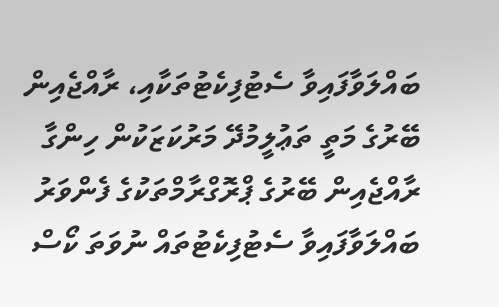ބައްލަވާފައިވާ ސެޓުފިކެޓުތަކާއި، ރާއްޖެއިން ބޭރުގެ މަތީ ތަޢުލީމުދޭ މަރުކަޒަކުން ހިންގާ ރާއްޖެއިން ބޭރުގެ ޕްރޮގްރާމްތަކުގެ ފެންވަރު ބައްލަވާފައިވާ ސެޓުފިކެޓުތައް ނުވަތަ ކޯސް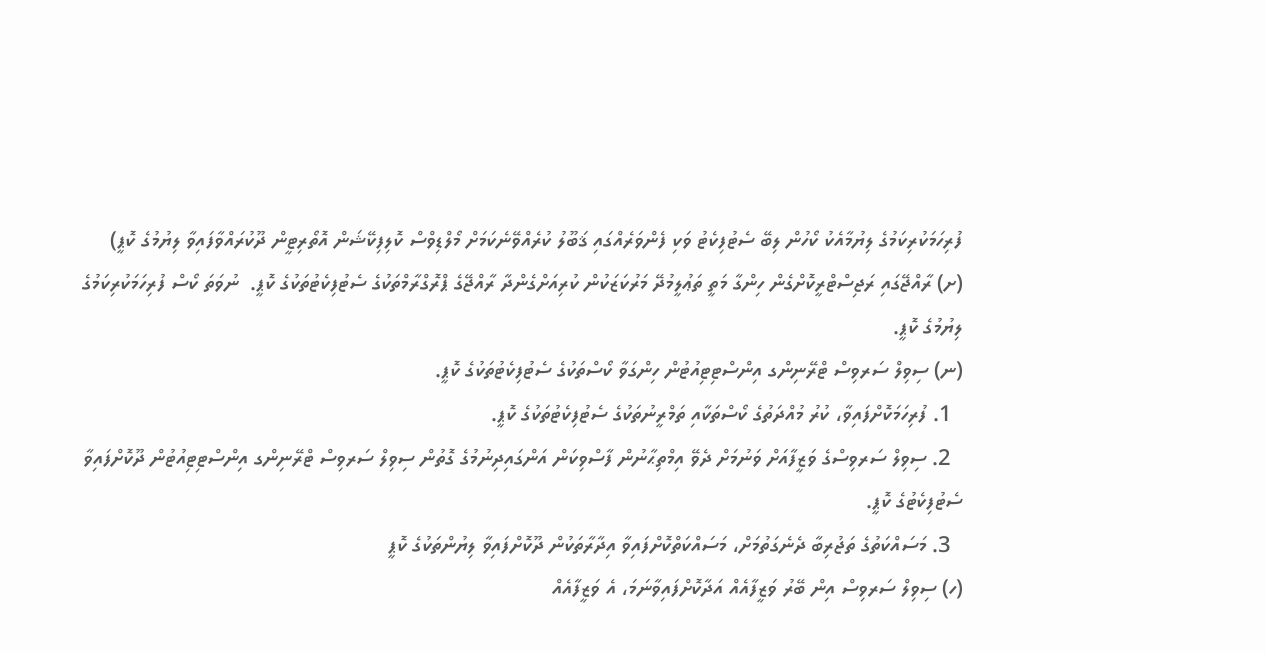ފުރިހަމަކުރިކަމުގެ ލިޔުމާއެކު ކޯހުން ލިބޭ ސެޓުފިކެޓު ވަކި ފެންވަރެއްގައި ޤަބޫލު ކުރެއްވޭނެކަމަށް މޯލްޑިވްސް ކޮލިފިކޭޝަން އޮތޯރިޓީން ދޫކުރައްވާފައިވާ ލިޔުމުގެ ކޮޕީ)
(ށ) ރާއްޖޭގައި ރަޖިސްޓްރީކޮށްގެން ހިންގާ މަތީ ތަޢުލީމުދޭ މަރުކަޒަކުން ކުރިއަށްގެންދާ ރާއްޖޭގެ ޕްރޮގްރާމްތަކުގެ ސެޓުފިކެޓުތަކުގެ ކޮޕީ.  ނުވަތަ ކޯސް ފުރިހަމަކުރިކަމުގެ ލިޔުމުގެ ކޮޕީ.
(ނ) ސިވިލް ސަރވިސް ޓްރޭނިންގ އިންސްޓިޓިއުޓުން ހިންގަވާ ކޯސްތަކުގެ ސެޓުފިކެޓުތަކުގެ ކޮޕީ.
  1. ފުރިހަމަކޮށްފައިވާ، ކުރު މުއްދަތުގެ ކޯސްތަކާއި ތަމްރީނުތަކުގެ ސެޓުފިކެޓުތަކުގެ ކޮޕީ.
  2. ސިވިލް ސަރވިސްގެ ވަޒީފާއަށް ވަނުމަށް ދެވޭ އިމްތިޙާނުން ފާސްވިކަން އަންގައިދިނުމުގެ ގޮތުން ސިވިލް ސަރވިސް ޓްރޭނިންގ އިންސްޓިޓިއުޓުން ދޫކޮށްފައިވާ ސެޓުފިކެޓުގެ ކޮޕީ.
  3. މަސައްކަތުގެ ތަޖުރިބާ ދެނެގަތުމަށް، މަސައްކަތްކޮށްފައިވާ އިދާރާތަކުން ދޫކޮށްފައިވާ ލިޔުންތަކުގެ ކޮޕީ
(ހ) ސިވިލް ސަރވިސް އިން ބޭރު ވަޒީފާއެއް އަދާކޮށްފައިވާނަމަ، އެ ވަޒީފާއެއް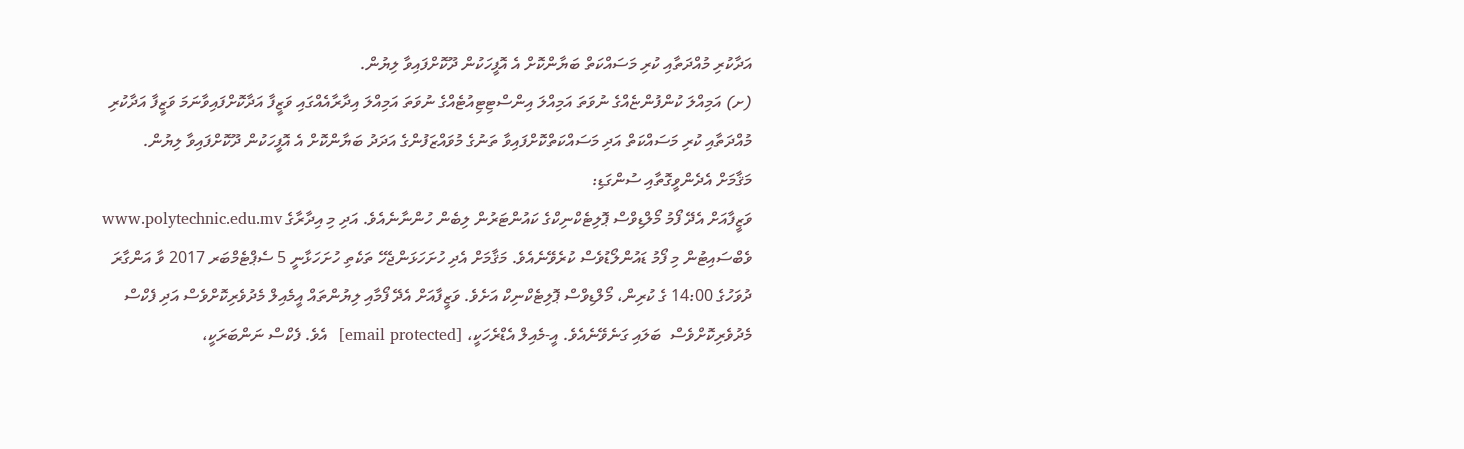އަދާކުރި މުއްދަތާއި ކުރި މަސައްކަތް ބަޔާންކޮށް އެ އޮފީހަކުން ދޫކޮށްފައިވާ ލިޔުން.
(ށ) އަމިއްލަ ކުންފުންޏެއްގެ ނުވަތަ އަމިއްލަ އިންސްޓިޓިއުޓެއްގެ ނުވަތަ އަމިއްލަ އިދާރާއެއްގައި ވަޒީފާ އަދާކޮށްފައިވާނަމަ ވަޒީފާ އަދާކުރި މުއްދަތާއި ކުރި މަސައްކަތް އަދި މަސައްކަތްކޮށްފައިވާ ތަނުގެ މުވައްޒަފުންގެ އަދަދު ބަޔާންކޮށް އެ އޮފީހަކުން ދޫކޮށްފައިވާ ލިޔުން.
މަޤާމަށް އެދެންވީގޮތާއި ސުންގަޑި:
ވަޒީފާއަށް އެދޭ ފޯމު މޯލްޑިވްސް ޕޮލިޓެކްނިކްގެ ކައުންޓަރުން ލިބެން ހުންނާނެއެވެ. އަދި މި އިދާރާގެ www.polytechnic.edu.mv ވެބްސައިޓުން މި ފޯމު ޑައުންލޯޑުވެސް ކުރެވޭނެއެވެ. މަޤާމަށް އެދި ހުށަހަޅަންޖެހޭ ތަކެތި ހުށަހަޅާނީ 5 ސެޕްޓެމްބަރ 2017 ވާ އަންގާރަ ދުވަހުގެ 14:00 ގެ ކުރިން، މޯލްޑިވްސް ޕޮލިޓެކްނިކް އަށެވެ. ވަޒީފާއަށް އެދޭ ފޯމާއި ލިޔުންތައް އީމެއިލް މެދުވެރިކޮށްވެސް އަދި ފެކްސް މެދުވެރިކޮށްވެސް  ބަލައި ގަނެވޭނެއެވެ. އީ-މެއިލް އެޑްރެހަކީ، [email protected]  އެވެ. ފެކްސް ނަންބަރަކީ،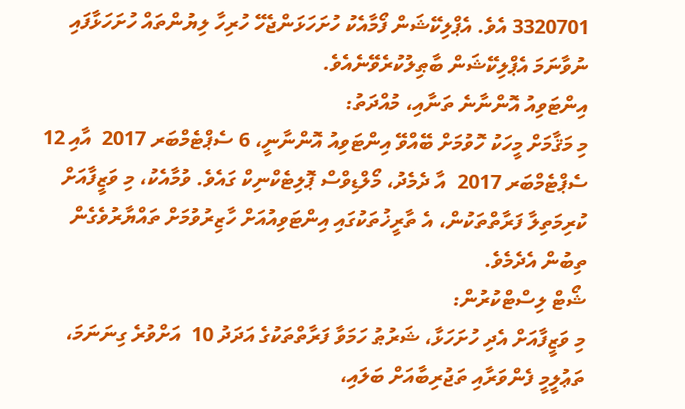3320701 އެވެ. އެޕްލިކޭޝަން ފޯމާއެކު ހުށަހަޅަންޖެހޭ ހުރިހާ ލިޔުންތައް ހުށަހަޅާފައި ނުވާނަމަ އެޕްލިކޭޝަން ބާޠިލުކުރެވޭނެއެވެ.
އިންޓަވިއު އޮންނާނެ ތަނާއި، މުއްދަތު:
މި މަޤާމަށް މީހަކު ހޮވުމަށް ބޭއްވޭ އިންޓަވިއު އޮންނާނީ، 6 ސެޕްޓެމްބަރ 2017  އާއި 12 ސެޕްޓެމްބަރ 2017  އާ ދެމެދު، މޯލްޑިވްސް ޕޮލިޓެކްނިކް ގައެވެ. ވުމާއެކު، މި ވަޒީފާއަށް ކުރިމަތިލާ ފަރާތްތަކުން، އެ ތާރީޚުތަކުގައި އިންޓަވިއުއަށް ހާޒިރުވުމަށް ތައްޔާރުވެގެން ތިބުން އެދެމެވެ.
ޝޯޓް ލިސްޓްކުރުން:
މި ވަޒީފާއަށް އެދި ހުށަހަޅާ، ޝަރުޠު ހަމަވާ ފަރާތްތަކުގެ އަދަދު 10  އަށްވުރެ ގިނަނަމަ، ތަޢުލީމީ ފެންވަރާއި ތަޖުރިބާއަށް ބަލައި،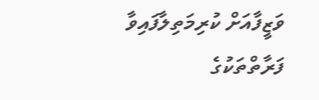ވަޒީފާއަށް ކުރިމަތިލާފައިވާ ފަރާތްތަކުގެ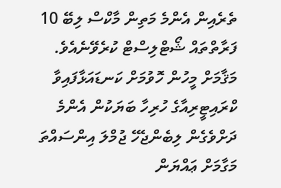ތެރެއިން އެންމެ މަތިން މާކްސް ލިބޭ 10 ފަރާތްތައް ޝޯޓްލިސްޓް ކުރެވޭނެއެވެ.
މަޤާމަށް މީހުން ހޮވުމަށް ކަނޑައަޅާފައިވާ ކްރައިޓީރިއާގެ ހުރިހާ ބަޔަކުން އެންމެ ދަށްވެގެން ލިބެންޖެހޭ ޖުމްލަ އިންސައްތަ
މަގާމަށް ޢައްޔަން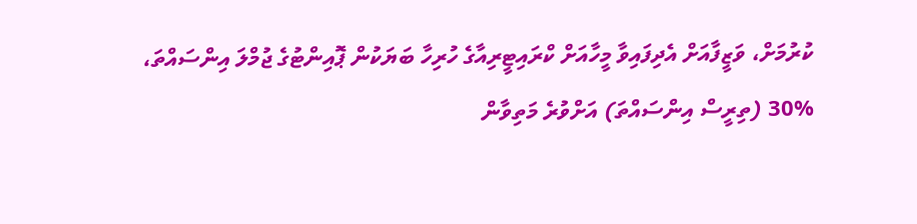ކުރުމަށް، ވަޒީފާއަށް އެދިފައިވާ މީހާއަށް ކްރައިޓީރިއާގެ ހުރިހާ ބަޔަކުން ޕޮއިންޓުގެ ޖުމްލަ އިންސައްތަ، %30 (ތިރީސް އިންސައްތަ) އަށްވުރެ މަތިވާން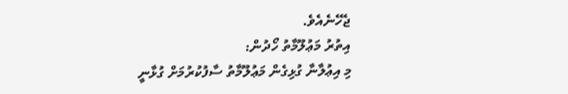ޖެހޭނެއެވެ.
އިތުރު މަޢުލޫމާތު ހޯދުން:
މި އިޢުލާނާ ގުޅިގެން މަޢުލޫމާތު ސާފުކުރުމަށް ގުޅާނީ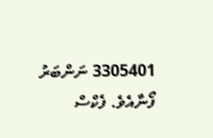3305401 ނަންބަރު ފޯނާއެވެ. ފެކްސް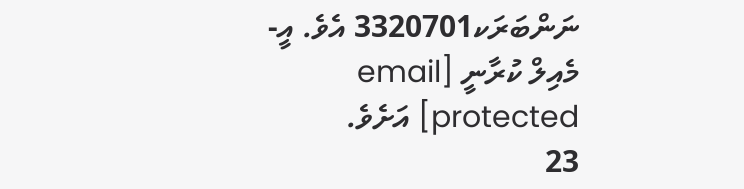ނަންބަރަކ3320701 އެވެ. އީ-މެއިލް ކުރާނީ [email protected] އަށެވެ.
23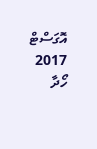އޮގަސްޓް 2017
ހޯދާ